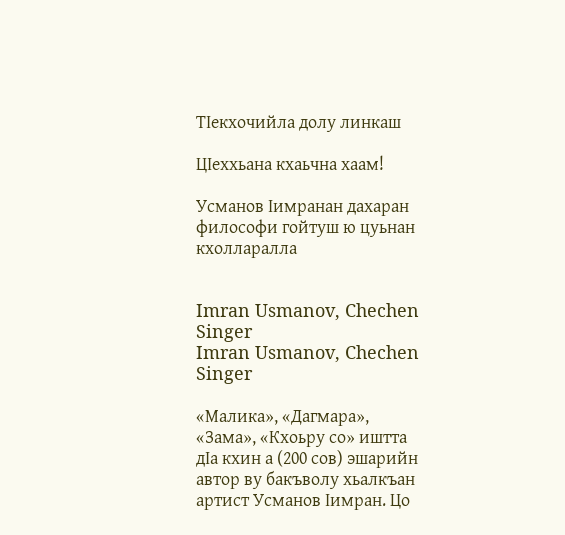ТIекхочийла долу линкаш

ЦIеххьана кхаьчна хаам!

Усманов Iимранан дахаран философи гойтуш ю цуьнан кхолларалла


Imran Usmanov, Chechen Singer
Imran Usmanov, Chechen Singer

«Малика», «Дагмара», «Зама», «Кхоьру со» иштта дIа кхин а (200 сов) эшарийн автор ву бакъволу хьалкъан артист Усманов Iимран. Цо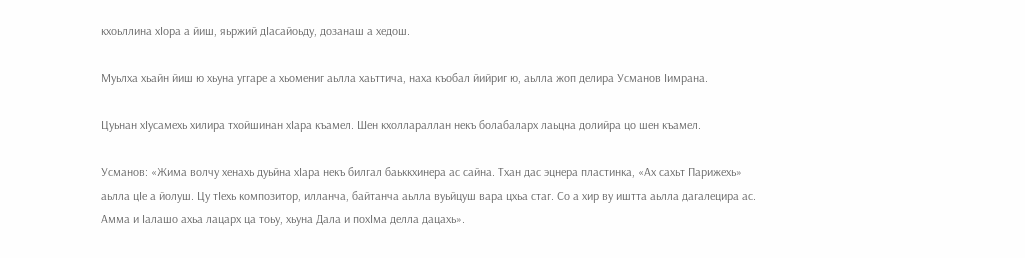кхоьллина хIора а йиш, яьржий дIасайоьду, дозанаш а хедош.

Муьлха хьайн йиш ю хьуна уггаре а хьомениг аьлла хаьттича, наха къобал йийриг ю, аьлла жоп делира Усманов Iимрана.

Цуьнан хIусамехь хилира тхойшинан хIара къамел. Шен кхоллараллан некъ болабаларх лаьцна долийра цо шен къамел.

Усманов: «Жима волчу хенахь дуьйна хIара некъ билгал баьккхинера ас сайна. Тхан дас эцнера пластинка, «Ах сахьт Парижехь» аьлла цIе а йолуш. Цу тIехь композитор, илланча, байтанча аьлла вуьйцуш вара цхьа стаг. Со а хир ву иштта аьлла дагалецира ас. Амма и Iалашо ахьа лацарх ца тоьу, хьуна Дала и похIма делла дацахь».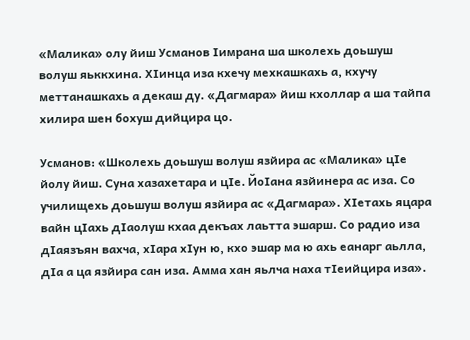«Малика» олу йиш Усманов Iимрана ша школехь доьшуш волуш яьккхина. ХIинца иза кхечу мехкашкахь а, кхучу меттанашкахь а декаш ду. «Дагмара» йиш кхоллар а ша тайпа хилира шен бохуш дийцира цо.

Усманов: «Школехь доьшуш волуш язйира ас «Малика» цIе йолу йиш. Суна хазахетара и цIе. ЙоIана язйинера ас иза. Со училищехь доьшуш волуш язйира ас «Дагмара». ХIетахь яцара вайн цIахь дIаолуш кхаа декъах лаьтта эшарш. Со радио иза дIаязъян вахча, хIара хIун ю, кхо эшар ма ю ахь еанарг аьлла, дIа а ца язйира сан иза. Амма хан яьлча наха тIеийцира иза».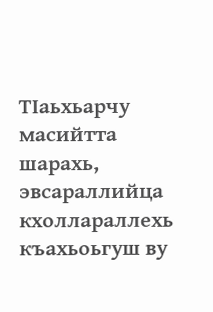ТIаьхьарчу масийтта шарахь, эвсараллийца кхоллараллехь къахьоьгуш ву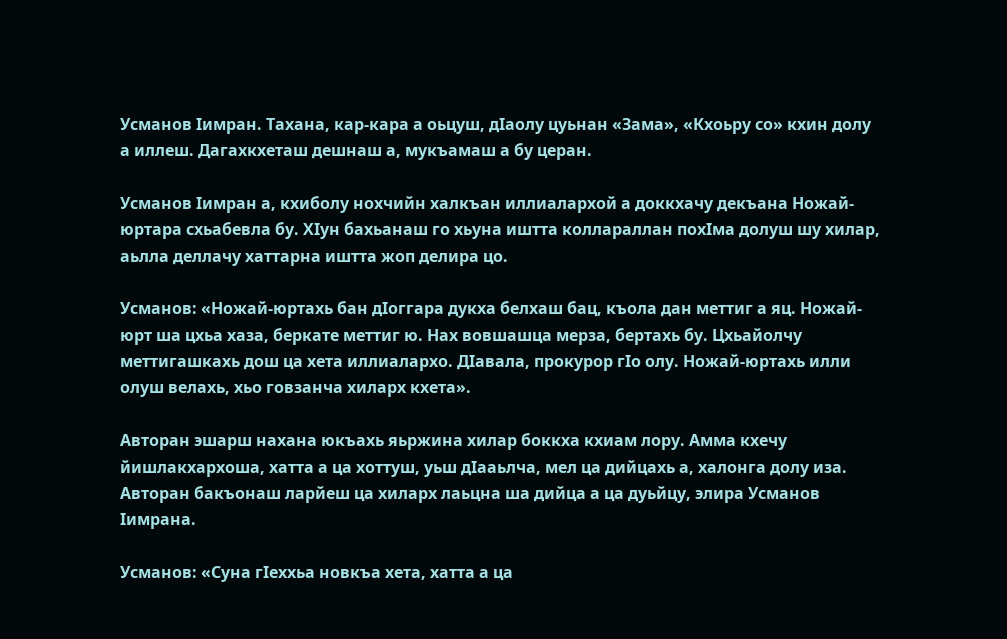Усманов Iимран. Тахана, кар-кара а оьцуш, дIаолу цуьнан «Зама», «Кхоьру со» кхин долу а иллеш. Дагахкхеташ дешнаш а, мукъамаш а бу церан.

Усманов Iимран а, кхиболу нохчийн халкъан иллиалархой а доккхачу декъана Ножай-юртара схьабевла бу. ХIун бахьанаш го хьуна иштта коллараллан похIма долуш шу хилар, аьлла деллачу хаттарна иштта жоп делира цо.

Усманов: «Ножай-юртахь бан дIоггара дукха белхаш бац, къола дан меттиг а яц. Ножай-юрт ша цхьа хаза, беркате меттиг ю. Нах вовшашца мерза, бертахь бу. Цхьайолчу меттигашкахь дош ца хета иллиалархо. ДIавала, прокурор гIо олу. Ножай-юртахь илли олуш велахь, хьо говзанча хиларх кхета».

Авторан эшарш нахана юкъахь яьржина хилар боккха кхиам лору. Амма кхечу йишлакхархоша, хатта а ца хоттуш, уьш дIааьлча, мел ца дийцахь а, халонга долу иза. Авторан бакъонаш ларйеш ца хиларх лаьцна ша дийца а ца дуьйцу, элира Усманов Iимрана.

Усманов: «Суна гIеххьа новкъа хета, хатта а ца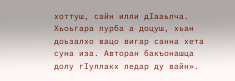хоттуш, сайн илли дIааьлча. Хьоьгара пурба а доцуш, хьан доьзалхо вацо вигар санна хета суна иза. Авторан бакъонашца долу гIуллакх ледар ду вайн».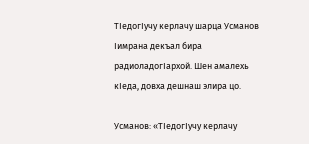ТIедогIучу керлачу шарца Усманов Iимрана декъал бира радиоладогIархой. Шен амалехь кIеда, довха дешнаш элира цо.

Усманов: «ТIедогIучу керлачу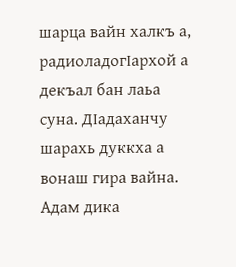шарца вайн халкъ а, радиоладогIархой а декъал бан лаьа суна. ДIадаханчу шарахь дуккха а вонаш гира вайна. Адам дика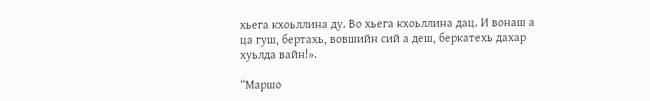хьега кхоьллина ду. Во хьега кхоьллина дац. И вонаш а ца гуш, бертахь, вовшийн сий а деш, беркатехь дахар хуьлда вайн!».

“Маршо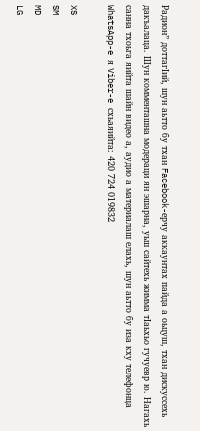Радион” доттагIий, шун аьтто бу тхан Facebook-ерчу аккаунтах пайда а оьцуш, тхан дискуссехь дакъалаца. Шун комменташна модераци ян эшарна, уьш сайтехь жимма тIаьхьо гучуевр ю. Нагахь санна тхоьга яийта шайн видео а, аудио а материалаш елахь, шун аьтто бу иза кху телефонца WhatsApp-e я Viber-e схьаяийта: 420 724 019832

XS
SM
MD
LG